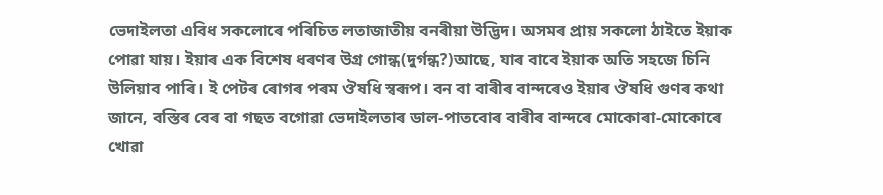ভেদাইলতা এবিধ সকলোৰে পৰিচিত লতাজাতীয় বনৰীয়া উদ্ভিদ। অসমৰ প্ৰায় সকলো ঠাইতে ইয়াক পোৱা যায়। ইয়াৰ এক বিশেষ ধৰণৰ উগ্ৰ গোন্ধ(দুৰ্গন্ধ?)আছে, যাৰ বাবে ইয়াক অতি সহজে চিনি উলিয়াব পাৰি। ই পেটৰ ৰোগৰ পৰম ঔষধি স্বৰূপ। বন বা বাৰীৰ বান্দৰেও ইয়াৰ ঔষধি গুণৰ কথা জানে, বস্তিৰ বেৰ বা গছত বগোৱা ভেদাইলতাৰ ডাল-পাতবোৰ বাৰীৰ বান্দৰে মোকোৰা-মোকোৰে খোৱা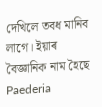দেখিলে তবধ মানিব লাগে। ইয়াৰ বৈজ্ঞানিক নাম হৈছে Paederia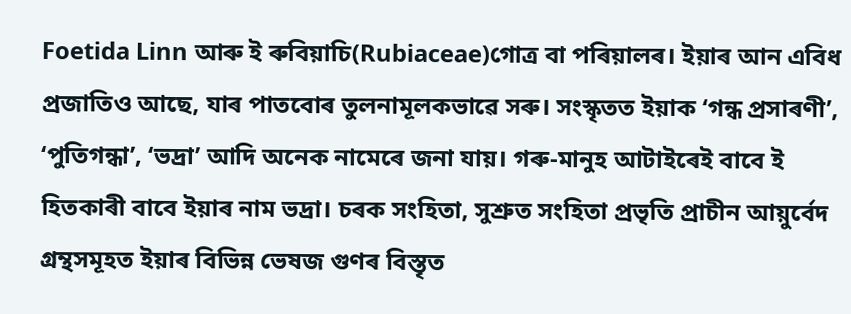Foetida Linn আৰু ই ৰুবিয়াচি(Rubiaceae)গোত্ৰ বা পৰিয়ালৰ। ইয়াৰ আন এবিধ প্ৰজাতিও আছে, যাৰ পাতবোৰ তুলনামূলকভাৱে সৰু। সংস্কৃতত ইয়াক ‘গন্ধ প্ৰসাৰণী’, ‘পুতিগন্ধা’, ‘ভদ্ৰা’ আদি অনেক নামেৰে জনা যায়। গৰু-মানুহ আটাইৰেই বাবে ই হিতকাৰী বাবে ইয়াৰ নাম ভদ্ৰা। চৰক সংহিতা, সুশ্ৰুত সংহিতা প্ৰভৃতি প্ৰাচীন আয়ুৰ্বেদ গ্ৰন্থসমূহত ইয়াৰ বিভিন্ন ভেষজ গুণৰ বিস্তৃত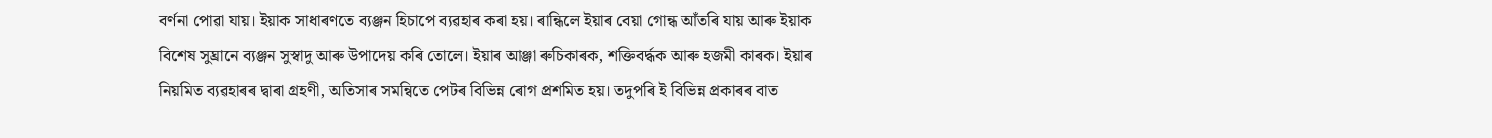বৰ্ণনা পোৱা যায়। ইয়াক সাধাৰণতে ব্যঞ্জন হিচাপে ব্যৱহাৰ কৰা হয়। ৰান্ধিলে ইয়াৰ বেয়া গোন্ধ আঁতৰি যায় আৰু ইয়াক বিশেষ সুঘ্ৰানে ব্যঞ্জন সুস্বাদু আৰু উপাদেয় কৰি তোলে। ইয়াৰ আঞ্জা ৰুচিকাৰক, শক্তিবৰ্দ্ধক আৰু হজমী কাৰক। ইয়াৰ নিয়মিত ব্যৱহাৰৰ দ্বাৰা গ্ৰহণী, অতিসাৰ সমন্বিতে পেটৰ বিভিন্ন ৰোগ প্ৰশমিত হয়। তদুপৰি ই বিভিন্ন প্ৰকাৰৰ বাত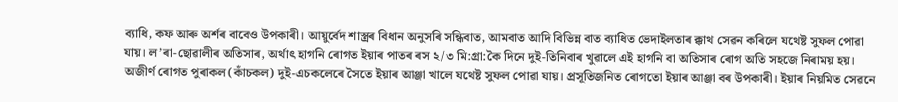ব্যাধি, কফ আৰু অৰ্শৰ বাবেও উপকাৰী। আয়ুৰ্বেদ শাস্ত্ৰৰ বিধান অনুসৰি সন্ধিবাত, আমবাত আদি বিভিন্ন বাত ব্যাধিত ভেদাইলতাৰ ক্কাথ সেৱন কৰিলে যথেষ্ট সুফল পোৱা যায়। ল’ৰা-ছোৱালীৰ অতিসাৰ, অৰ্থাৎ হাগনি ৰোগত ইয়াৰ পাতৰ ৰস ২/৩ মি:গ্ৰা:কৈ দিনে দুই-তিনিবাৰ খুৱালে এই হাগনি বা অতিসাৰ ৰোগ অতি সহজে নিৰাময় হয়। অজীৰ্ণ ৰোগত পুৰাকল(কাঁচকল) দুই-এচকলেৰে সৈতে ইয়াৰ আঞ্জা খালে যথেষ্ট সুফল পোৱা যায়। প্ৰসূতিজনিত ৰোগতো ইয়াৰ আঞ্জা বৰ উপকাৰী। ইয়াৰ নিয়মিত সেৱনে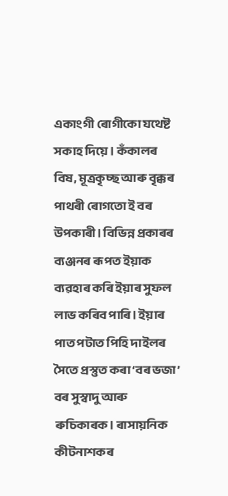একাংগী ৰোগীকো যথেষ্ট সকাহ দিয়ে। কঁকালৰ বিষ, মূত্ৰকৃচ্ছ আৰু বৃক্কৰ পাথৰী ৰোগতো ই বৰ উপকাৰী। বিভিন্ন প্ৰকাৰৰ ব্যঞ্জনৰ ৰূপত ইয়াক ব্যৱহাৰ কৰি ইয়াৰ সুফল লাভ কৰিব পাৰি। ইয়াৰ পাত পটাত পিহি দাইলৰ সৈতে প্ৰস্তুত কৰা ‘বৰ ভজা’ বৰ সুস্বাদু আৰু ৰুচিকাৰক। ৰাসায়নিক কীটনাশকৰ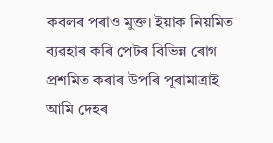কবলৰ পৰাও মুক্ত। ইয়াক নিয়মিত ব্যৱহাৰ কৰি পেটৰ বিভিন্ন ৰোগ প্ৰশমিত কৰাৰ উপৰি পূৰামাত্ৰাই আমি দেহৰ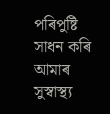পৰিপুষ্টি সাধন কৰি আমাৰ সুস্বাস্থ্য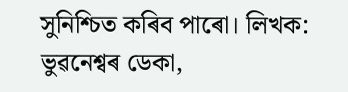সুনিশ্চিত কৰিব পাৰো। লিখক: ভুৱনেশ্বৰ ডেকা,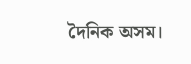দৈনিক অসম।